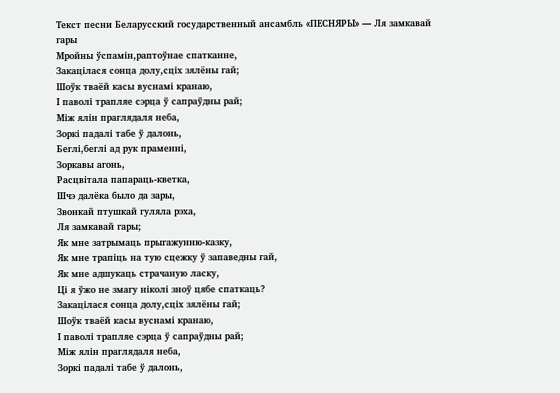Текст песни Беларусский государственный ансамбль «ПЕСНЯРЫ» — Ля замкавай гары
Мройны ўспамін,раптоўнае спатканне,
Закацілася сонца долу,сціх зялёны гай;
Шоўк тваёй касы вуснамі кранаю,
І паволі трапляе сэрца ў сапраўдны рай;
Між ялін праглядаля неба,
Зоркі падалі табе ў далонь,
Беглі,беглі ад рук праменні,
Зоркавы агонь,
Расцвітала папараць-кветка,
Шчэ далёка было да зары,
Звонкай птушкай гуляла рэха,
Ля замкавай гары;
Як мне затрымаць прыгажунню-казку,
Як мне трапіць на тую сцежку ў запаведны гай,
Як мне адшукаць страчаную ласку,
Ці я ўжо не змагу ніколі зноў цябе спаткаць?
Закацілася сонца долу,сціх зялёны гай;
Шоўк тваёй касы вуснамі кранаю,
І паволі трапляе сэрца ў сапраўдны рай;
Між ялін праглядаля неба,
Зоркі падалі табе ў далонь,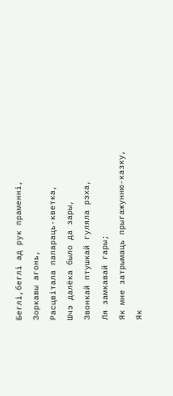Беглі,беглі ад рук праменні,
Зоркавы агонь,
Расцвітала папараць-кветка,
Шчэ далёка было да зары,
Звонкай птушкай гуляла рэха,
Ля замкавай гары;
Як мне затрымаць прыгажунню-казку,
Як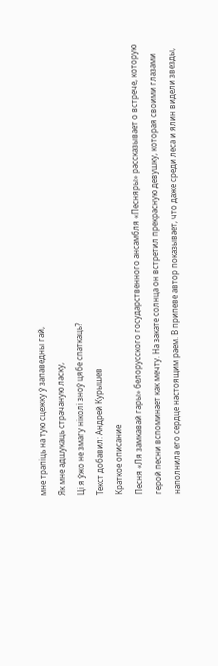мне трапіць на тую сцежку ў запаведны гай,
Як мне адшукаць страчаную ласку,
Ці я ўжо не змагу ніколі зноў цябе спаткаць?
Текст добавил: Андрей Курышев
Краткое описание
Песня «Ля замкавай гары» белорусского государственного ансамбля «Песняры» рассказывает о встрече, которую герой песни вспоминает как мечту. На закате солнца он встретил прекрасную девушку, которая своими глазами наполнила его сердце настоящим раем. В припеве автор показывает, что даже среди леса и ялин видели звезды,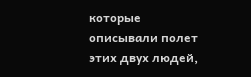которые описывали полет этих двух людей,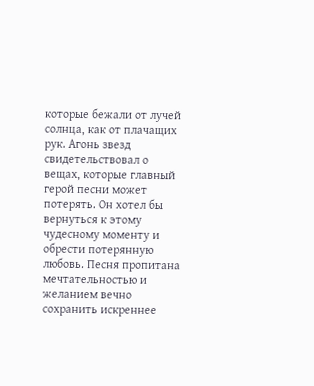которые бежали от лучей солнца, как от плачащих рук. Агонь звезд свидетельствовал о вещах, которые главный герой песни может потерять. Он хотел бы вернуться к этому чудесному моменту и обрести потерянную любовь. Песня пропитана мечтательностью и желанием вечно сохранить искреннее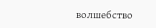волшебство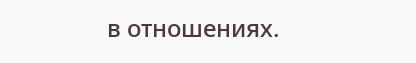в отношениях.